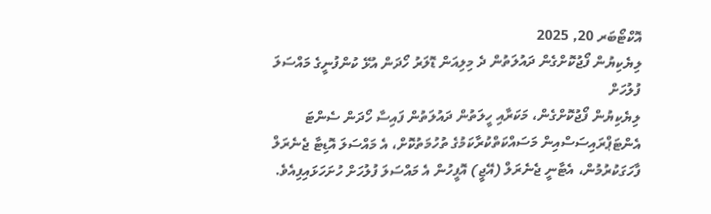އޮކްޓޯބަރ 20, 2025
ލިޔެކިޔުން ފޯޖުކޮށްގެން ދައުލަތުން ދެ މިލިއަން ޑޮލަރު ހޯދަން އުޅޭ ކުންފުނީގެ މައްސަލަ ފުލުހަށް
ލިޔެކިޔުން ފޯޖުކޮށްގެން، މަކަރާއި ހީލަތުން ދައުލަތުން ފައިސާ ހޯދަން ސެންޓަ އެންޓަޕްރައިސަސްއިން މަސައްކަތްކުރާކަމުގެ ތުހުމަތުކޮށް، އެ މައްސަލަ އޮޑިޓާ ޖެނެރަލް ފާހަގަކުރުމުން، އެޓާނީ ޖެނެރަލް (އޭޖީ) އޮފީހުން އެ މައްސަލަ ފުލުހަށް ހުށަހަޅައިފިއެވެ.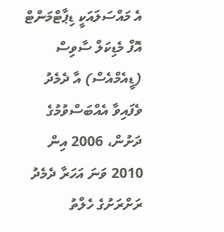އެ މައްސަލައަކީ ޑިޕާޓްމަންޓް އޮފް މެޑިކަލް ސާވިސް (ޑީއެމްއެސް) އާ ދެމެދު ވެފައިވާ އެއްބަސްވުމުގެ ދަށުން، 2006 އިން 2010 ވަނަ އަހަރާ ދެމެދު ރަށްރަށުގެ ހެލްތު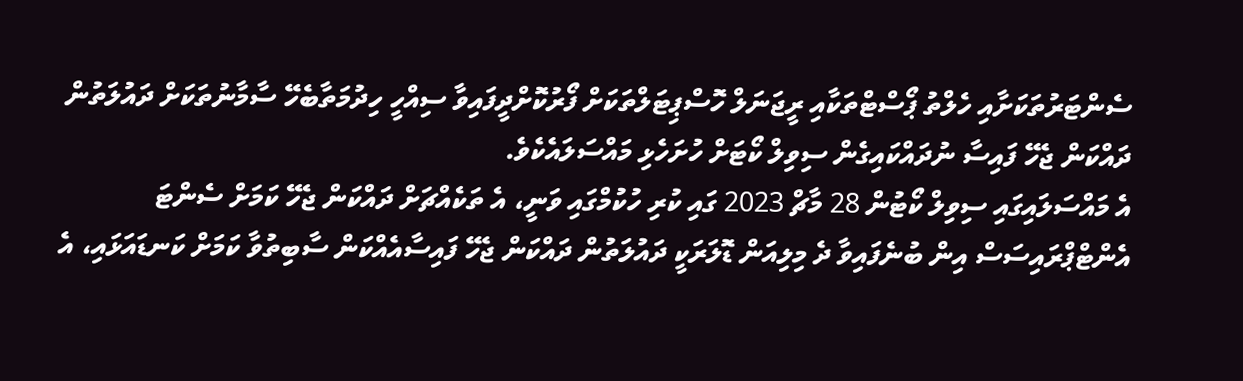ސެންޓަރުތަކަށާއި ހެލްތު ޕޯސްޓްތަކާއި ރީޖަނަލް ހޮސްޕިޓަލްތަކަށް ފޯރުކޮށްދީފައިވާ ސިއްހީ ހިދުމަތާބެހޭ ސާމާނުތަކަށް ދައުލަތުން ދައްކަން ޖެހޭ ފައިސާ ނުދައްކައިގެން ސިވިލް ކޯޓަށް ހުށަހެޅި މައްސަލައެކެވެ.
އެ މައްސަލައިގައި ސިވިލް ކޯޓުން 28 މާޗް 2023 ގައި ކުރި ހުކުމްގައި ވަނީ، އެ ތަކެއްޗަށް ދައްކަން ޖެހޭ ކަމަށް ސެންޓަ އެންޓްޕްރައިސަސް އިން ބުނެފައިވާ ދެ މިލިއަން ޑޮލަރަކީ ދައުލަތުން ދައްކަން ޖެހޭ ފައިސާއެއްކަން ސާބިތުވާ ކަމަށް ކަނޑައަޅައި، އެ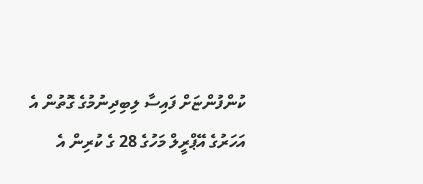ކުންފުންޏަށް ފައިސާ ލިބިދިނުމުގެ ގޮތުން އެ އަހަރުގެ އޭޕްރީލް މަހުގެ 28 ގެ ކުރިން އެ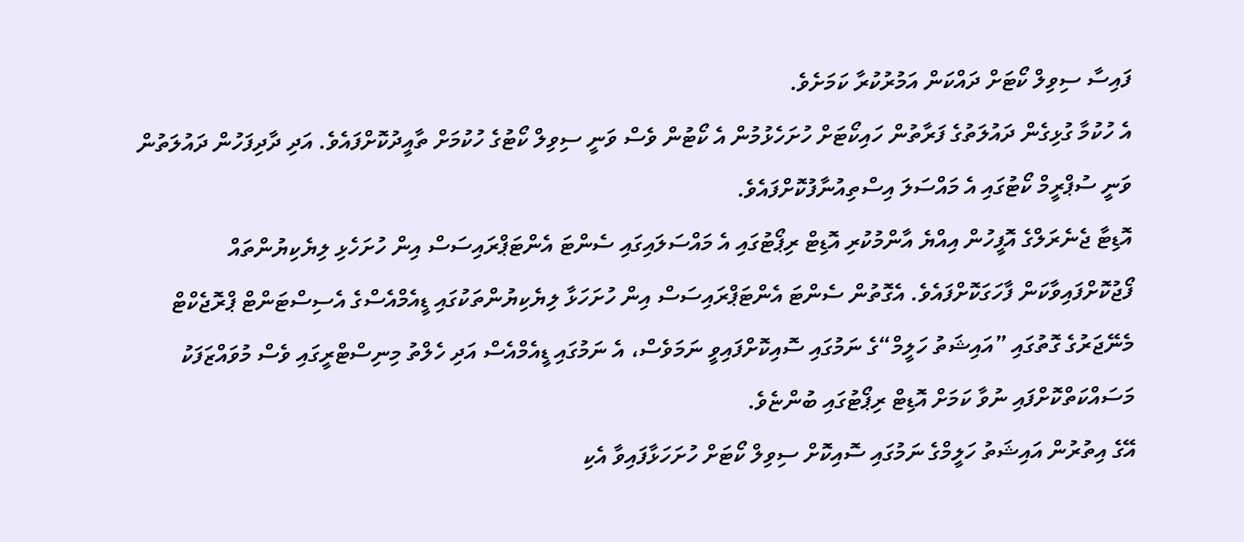ފައިސާ ސިވިލް ކޯޓަށް ދައްކަން އަމުރުކުރާ ކަމަށެވެ.
އެ ހުކުމާ ގުޅިގެން ދައުލަތުގެ ފަރާތުން ހައިކޯޓަށް ހުށަހެޅުމުން އެ ކޯޓުން ވެސް ވަނީ ސިވިލް ކޯޓުގެ ހުކުމަށް ތާއީދުކޮށްފައެވެ. އަދި ދާދިފަހުން ދައުލަތުން ވަނީ ސުޕްރީމް ކޯޓުގައި އެ މައްސަލަ އިސްތިއުނާފުކޮށްފައެވެ.
އޮޑިޓާ ޖެނެރަލްގެ އޮފީހުން އިއްޔެ އާންމުކުރި އޮޑިޓް ރިޕޯޓުގައި އެ މައްސަލައިގައި ސެންޓަ އެންޓަޕްރައިސަސް އިން ހުށަހެޅި ލިޔެކިޔުންތައް ފޯޖުކޮށްފައިވާކަން ފާހަގަކޮށްފައެވެ. އެގޮތުން ސެންޓަ އެންޓަޕްރައިސަސް އިން ހުށަހަޅާ ލިޔެކިޔުންތަކުގައި ޑީއެމްއެސްގެ އެސިސްޓަންޓް ޕްރޮޖެކްޓް މެނޭޖަރުގެ ގޮތުގައި ”އައިޝަތު ހަލީމް“ގެ ނަމުގައި ސޮއިކޮށްފައިވީ ނަމަވެސް، އެ ނަމުގައި ޑީއެމްއެސް އަދި ހެލްތު މިނިސްޓްރީގައި ވެސް މުވައްޒަފަކު މަސައްކަތްކޮށްފައި ނުވާ ކަމަށް އޮޑިޓް ރިޕޯޓުގައި ބުންޏެވެ.
އޭގެ އިތުރުން އައިޝަތު ހަލީމްގެ ނަމުގައި ސޮއިކޮށް ސިވިލް ކޯޓަށް ހުށަހަޅާފައިވާ އެކި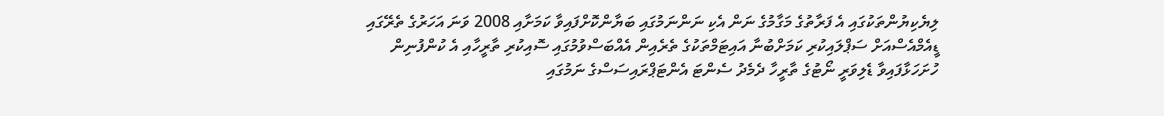ލިޔެކިޔުންތަކުގައި އެ ފަރާތުގެ މަގާމުގެ ނަން އެކި ނަންނަމުގައި ބަޔާންކޮށްފައިވާ ކަމަށާއި 2008 ވަނަ އަހަރުގެ ތެރޭގައި ޑީއެމްއެސްއަށް ސަޕްލައިކުރި ކަމަށްބުނާ އައިޓަމްތަކުގެ ތެރެއިން އެއްބަސްވުމުގައި ސޮއިކުރި ތާރީހާއި އެ ކުންފުނިން ހުށަހަޅާފައިވާ ޑެލިވަރީ ނޯޓުގެ ތާރީހާ ދެމެދު ސެންޓަ އެންޓަޕްރައިސަސްގެ ނަމުގައި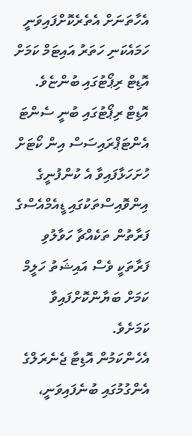އެހާތަނަށް އެތެރެކޮށްފައިވަނީ ހަމައެކަނި ހަތަރު އައިޓަމް ކަމަށް އޮޑިޓް ރިޕޯޓުގައި ބުންޏެވެ.
އޮޑިޓް ރިޕޯޓުގައި ބުނީ ސެންޓަ އެންޓަޕްރައިސަސް އިން ކޯޓަށް ހުށަހަޅާފައިވާ އެ ކުންފުނީގެ އިންވޮއިސްތަކުގައި ޑީއެމްއެސްގެ ފަރާތުން ތަކެއްޗާ ހަވާލުވި ފަރާތަކީ ވެސް އައިޝަތު ހަލީމް ކަމަށް ބަޔާންކޮށްފައިވާ ކަމަށެވެ.
އެހެންކަމުން އޮޑިޓާ ޖެނެރަލްގެ އެންގުމުގައި ބުނެފައިވަނީ،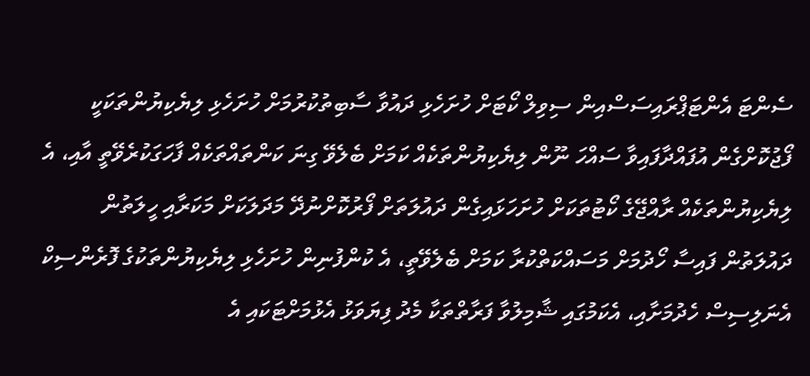ސެންޓަ އެންޓަޕްރައިސަސްއިން ސިވިލް ކޯޓަށް ހުށަހެޅި ދައުވާ ސާބިތުކުރުމަށް ހުށަހެޅި ލިޔެކިޔުންތަކަކީ ފޯޖުކޮށްގެން އުފައްދާފައިވާ ސައްހަ ނޫން ލިޔެކިޔުންތަކެއް ކަމަށް ބެލެވޭ ގިނަ ކަންތައްތަކެއް ފާހަގަކުރެވޭތީ އާއި، އެ ލިޔެކިޔުންތަކެއް ރާއްޖޭގެ ކޯޓުތަކަށް ހުށަހަޅައިގެން ދައުލަތަށް ފޯރުކޮށްނުދޭ މަދަލަކަށް މަކަރާއި ހީލަތުން ދައުލަތުން ފައިސާ ހޯދުމަށް މަސައްކަތްކުރާ ކަމަށް ބެލެވޭތީ، އެ ކުންފުނިން ހުށަހެޅި ލިޔެކިޔުންތަކުގެ ފޮރެންސިކް އެނަލިސިސް ހެދުމަށާއި، އެކަމުގައި ޝާމިލުވާ ފަރާތްތަކާ މެދު ފިޔަވަޅު އެޅުމަށްޓަކައި އެ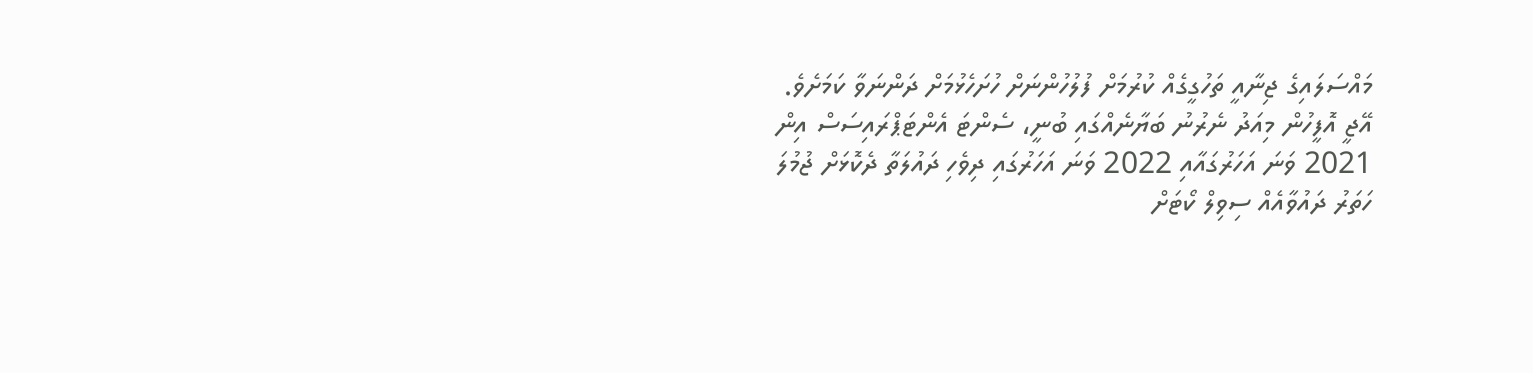މައްސަލައިގެ ޖިނާއީ ތަހުގީގެއް ކުރުމަށް ފުލުހުންނަށް ހުށަހެޅުމަށް ދަންނަވާ ކަމަށެވެ.
އޭޖީ އޮފީހުން މިއަދު ނެރުނު ބަޔާނެއްގައި ބުނީ، ސެންޓަ އެންޓަޕްރައިސަސް އިން 2021 ވަނަ އަހަރުގައާއި 2022 ވަނަ އަހަރުގައި ދިވެހި ދައުލަތާ ދެކޮޅަށް ޖުމުލަ ހަތަރު ދައުވާއެއް ސިވިލް ކޯޓަށް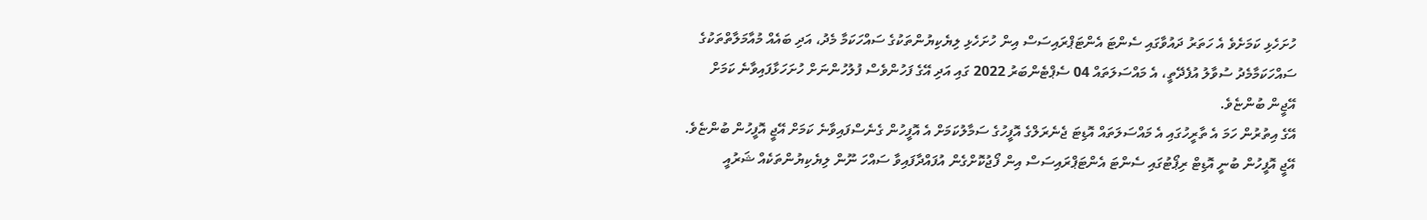ހުށަހެޅި ކަމަށެވެ އެ ހަތަރު ދައުވާގައި ސެންޓަ އެންޓަޕްރައިސަސް އިން ހުށަހެޅި ލިޔެކިޔުންތަކުގެ ސައްހަކަމާ މެދު، އަދި ބައެއް މުއާމަލާތްތަކުގެ ސައްހަކަމާމެދު ސުވާލު އުފެދޭތީ، އެ މައްސަލަތައް 04 ސެޕްޓެންބަރު 2022 ގައި އަދި އޭގެ ފަހުންވެސް ފުލުހުންނަށް ހުށަހަޅާފައިވާނެ ކަމަށް އޭޖީން ބުންޏެވެ.
އޭގެ އިތުރުން ހަމަ އެ ތާރީހުގައި އެ މައްސަލަތައް އޮޑިޓަ ޖެނެރަލްގެ އޮފީހުގެ ސަމާލުކަމަށް އެ އޮފީހުން ގެނެސްފައިވާނެ ކަމަށް އޭޖީ އޮފީހުން ބުންޏެވެ.
އޭޖީ އޮފީހުން ބުނީ އޮޑިޓް ރިޕޯޓުގައި ސެންޓަ އެންޓަޕްރައިސަސް އިން ފޯޖުކޮށްގެން އުފައްދާފައިވާ ސައްހަ ނޫން ލިޔެކިޔުންތަކެއް ޝަރުއީ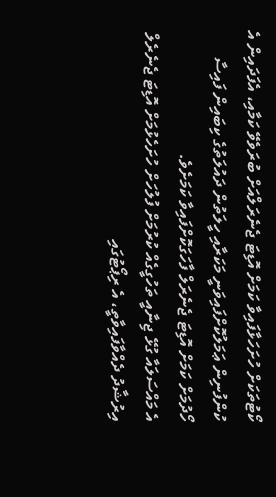ކޯޓުތަކަށް ހުށަހަޅާފައިވާ ކަމަށް އޮޑިޓަ ޖެނެރަލްއަށް ބުރަވެވޭ ކަމާއި، އެފަދައިން އެ ކުންފުނިން ޢަމަލުކޮށްފައިވަނީ މަކަރާއި ހީލަތުން ދައުލަތުގެ ކިބައިން ފައިސާ ހޯދުމަށް ކަމަށް އޮޑިޓަ ޖެނެރަލް ފާހަގަކޮށްފައިވާ ކަމަށެވެ.
އެ މައްސަލައާ ގުޅޭ ޖިނާއީ ތަހުގީގެއް ކުރުމަށް ފުލުހަށް ހުށަހެޅުމަށް އޮޑިޓަ ޖެނެރެލް އިރުޝާދު ދެއްވާފައިވާތީ، އެ ރިޕޯޓުގައި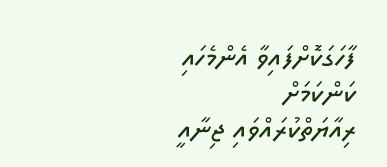ފާހަގަކޮށްފައިވާ އެންމެހައި ކަންކަމަށް ރިއާޔަތްކުރައްވައި ޖިނާއީ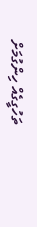ތަހުގީގެއް ހިންގުމަށް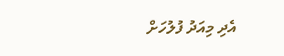އެދި މިއަދު ފުލުހަށް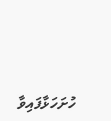ހުށަހަޅާފައިވާ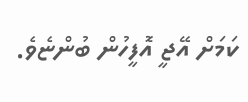ކަމަށް އޭޖީ އޮފީހުން ބުންޏެވެ.